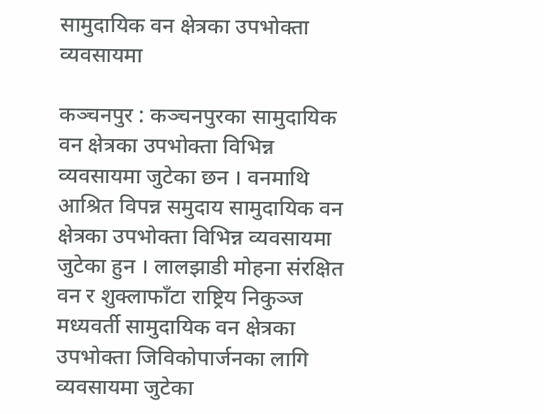सामुदायिक वन क्षेत्रका उपभोक्ता व्यवसायमा

कञ्चनपुर : कञ्चनपुरका सामुदायिक वन क्षेत्रका उपभोक्ता विभिन्न व्यवसायमा जुटेका छन । वनमाथि आश्रित विपन्न समुदाय सामुदायिक वन क्षेत्रका उपभोक्ता विभिन्न व्यवसायमा जुटेका हुन । लालझाडी मोहना संरक्षित वन र शुक्लाफाँटा राष्ट्रिय निकुञ्ज मध्यवर्ती सामुदायिक वन क्षेत्रका उपभोक्ता जिविकोपार्जनका लागि व्यवसायमा जुटेका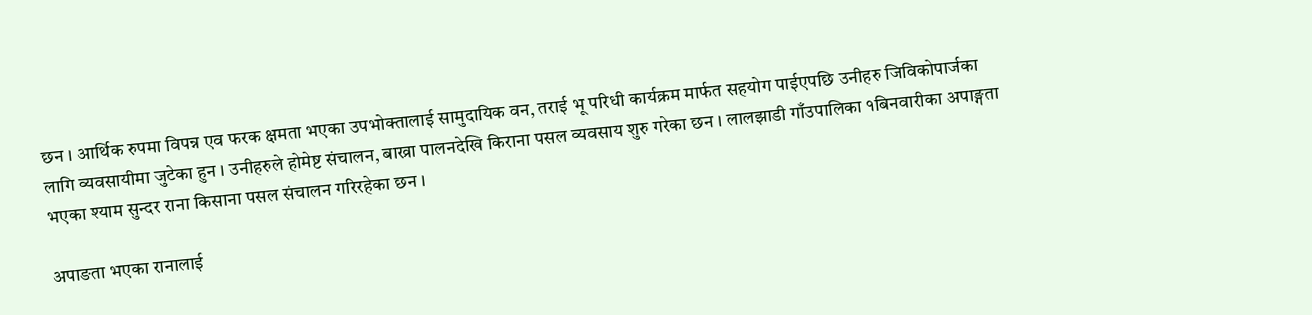छन । आर्थिक रुपमा विपन्न एव फरक क्षमता भएका उपभोक्तालाई सामुदायिक वन, तराई भू परिधी कार्यक्रम मार्फत सहयोग पाईएपछि उनीहरु जिविकोपार्जका लागि व्यवसायीमा जुटेका हुन । उनीहरुले होमेष्ट संचालन, बाख्रा पालनदेखि किराना पसल व्यवसाय शुरु गरेका छन । लालझाडी गाँउपालिका १बिनवारीका अपाङ्गता भएका श्याम सुन्दर राना किसाना पसल संचालन गरिरहेका छन ।

अपाङता भएका रानालाई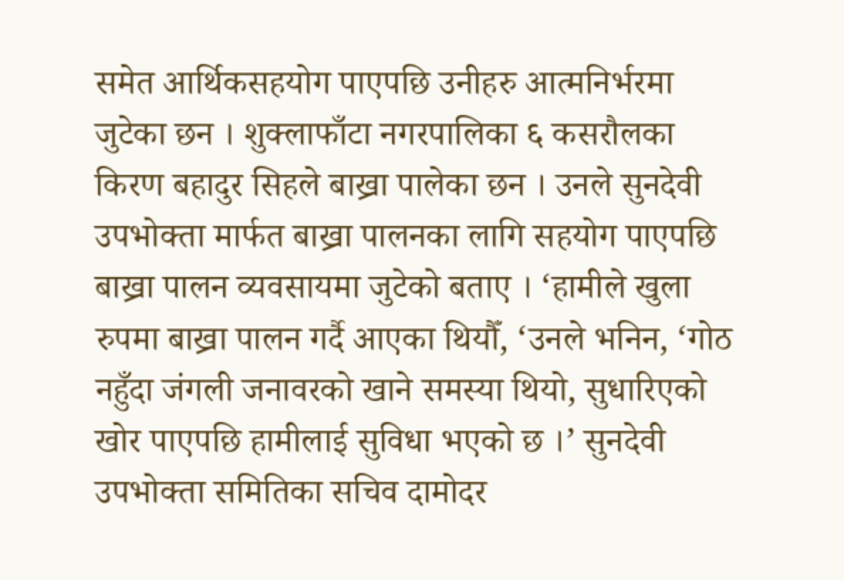समेत आर्थिकसहयोग पाएपछि उनीहरु आत्मनिर्भरमा जुटेका छन । शुक्लाफाँटा नगरपालिका ६ कसरौलका किरण बहादुर सिहले बाख्रा पालेका छन । उनले सुनदेवी उपभोक्ता मार्फत बाख्रा पालनका लागि सहयोग पाएपछि बाख्रा पालन व्यवसायमा जुटेको बताए । ‘हामीले खुला रुपमा बाख्रा पालन गर्दै आएका थियौँ, ‘उनले भनिन, ‘गोठ नहुँदा जंगली जनावरको खाने समस्या थियो, सुधारिएको खोर पाएपछि हामीलाई सुविधा भएको छ ।’ सुनदेवी उपभोक्ता समितिका सचिव दामोदर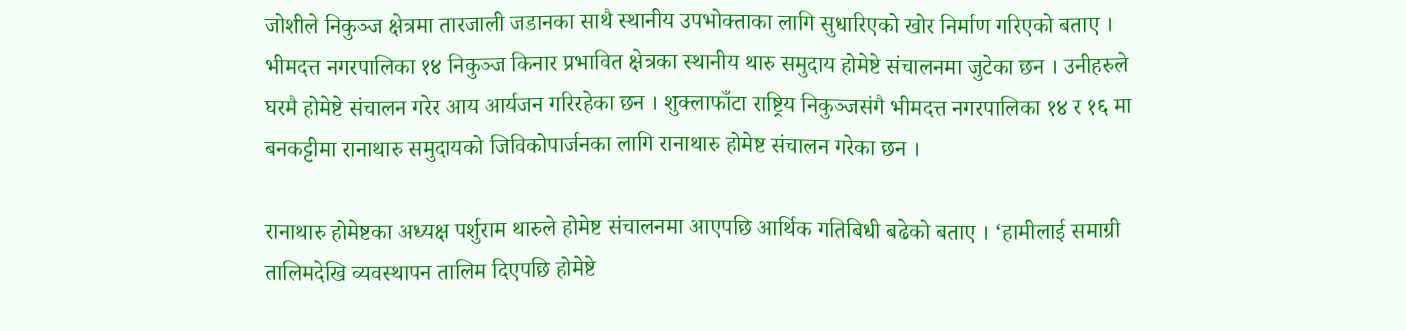जोशीले निकुञ्ज क्षेत्रमा तारजाली जडानका साथै स्थानीय उपभोक्ताका लागि सुधारिएको खोर निर्माण गरिएको बताए । भीमदत्त नगरपालिका १४ निकुञ्ज किनार प्रभावित क्षेत्रका स्थानीय थारु समुदाय होमेष्टे संचालनमा जुटेका छन । उनीहरुले घरमै होमेष्टे संचालन गरेर आय आर्यजन गरिरहेका छन । शुक्लाफाँटा राष्ट्रिय निकुञ्जसंगै भीमदत्त नगरपालिका १४ र १६ मा बनकट्टीमा रानाथारु समुदायको जिविकोपार्जनका लागि रानाथारु होमेष्ट संचालन गरेका छन ।

रानाथारु होमेष्टका अध्यक्ष पर्शुराम थारुले होमेष्ट संचालनमा आएपछि आर्थिक गतिबिधी बढेको बताए । ‘हामीलाई समाग्री तालिमदेखि व्यवस्थापन तालिम दिएपछि होमेष्टे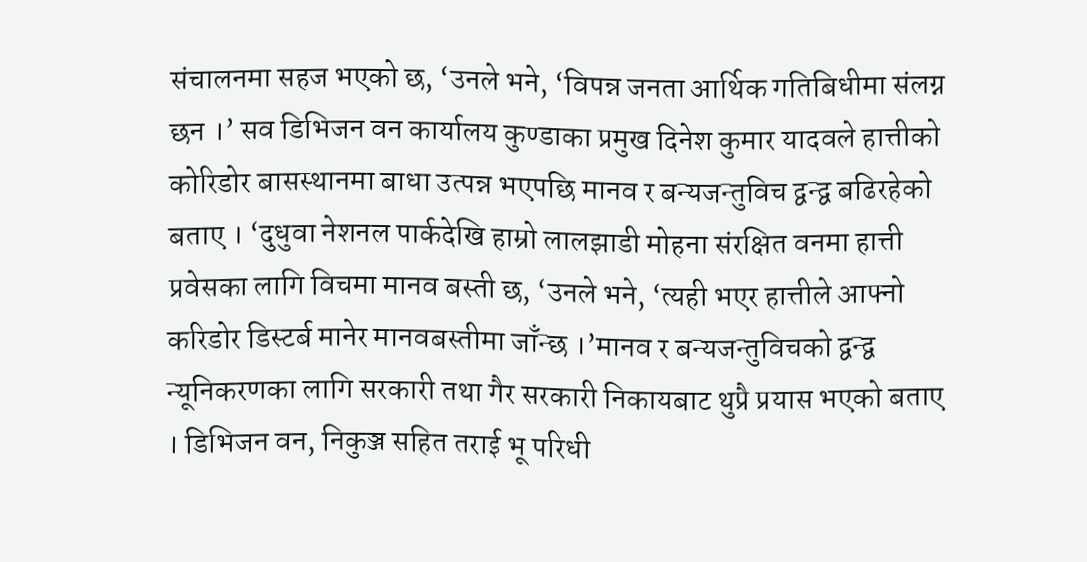संचालनमा सहज भएको छ, ‘उनले भने, ‘विपन्न जनता आर्थिक गतिबिधीमा संलग्न छन ।’ सव डिभिजन वन कार्यालय कुण्डाका प्रमुख दिनेश कुमार यादवले हात्तीको कोरिडोर बासस्थानमा बाधा उत्पन्न भएपछि मानव र बन्यजन्तुविच द्वन्द्व बढिरहेको बताए । ‘दुधुवा नेशनल पार्कदेखि हाम्रो लालझाडी मोहना संरक्षित वनमा हात्ती प्रवेसका लागि विचमा मानव बस्ती छ, ‘उनले भने, ‘त्यही भएर हात्तीले आफ्नो करिडोर डिस्टर्ब मानेर मानवबस्तीमा जाँन्छ ।’मानव र बन्यजन्तुविचको द्वन्द्व न्यूनिकरणका लागि सरकारी तथा गैर सरकारी निकायबाट थुप्रै प्रयास भएको बताए । डिभिजन वन, निकुञ्ज सहित तराई भू परिधी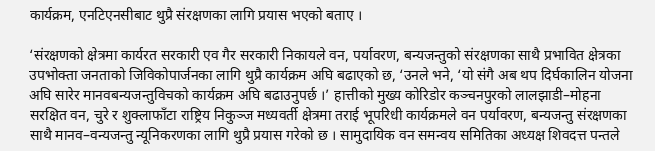कार्यक्रम, एनटिएनसीबाट थुप्रै संरक्षणका लागि प्रयास भएको बताए ।

‘संरक्षणको क्षेत्रमा कार्यरत सरकारी एव गैर सरकारी निकायले वन, पर्यावरण, बन्यजन्तुको संरक्षणका साथै प्रभावित क्षेत्रका उपभोक्ता जनताको जिविकोपार्जनका लागि थुप्रै कार्यक्रम अघि बढाएको छ, ‘उनले भने, ‘यो संगै अब थप दिर्घकालिन योजना अघि सारेर मानवबन्यजन्तुविचको कार्यक्रम अघि बढाउनुपर्छ ।’ हात्तीको मुख्य कोरिडोर कञ्चनपुरको लालझाडी–मोहना सरक्षित वन, चुरे र शुक्लाफाँटा राष्ट्रिय निकुञ्ज मध्यवर्ती क्षेत्रमा तराई भूपरिधी कार्यक्रमले वन पर्यावरण, बन्यजन्तु संरक्षणका साथै मानव–वन्यजन्तु न्यूनिकरणका लागि थुप्रै प्रयास गरेको छ । सामुदायिक वन समन्वय समितिका अध्यक्ष शिवदत्त पन्तले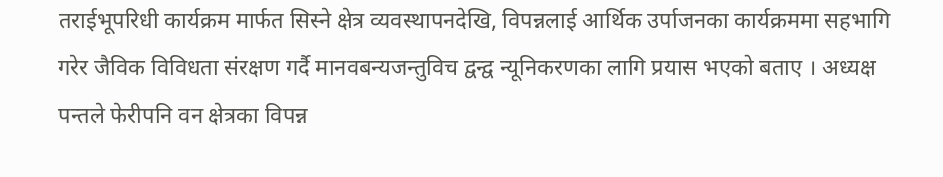तराईभूपरिधी कार्यक्रम मार्फत सिस्ने क्षेत्र व्यवस्थापनदेखि, विपन्नलाई आर्थिक उर्पाजनका कार्यक्रममा सहभागि गरेर जैविक विविधता संरक्षण गर्दै मानवबन्यजन्तुविच द्वन्द्व न्यूनिकरणका लागि प्रयास भएको बताए । अध्यक्ष पन्तले फेरीपनि वन क्षेत्रका विपन्न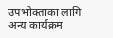उपभोक्ताका लागि अन्य कार्यक्रम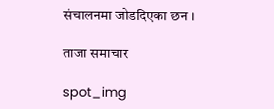संचालनमा जोडदिएका छन ।

ताजा समाचार

spot_img